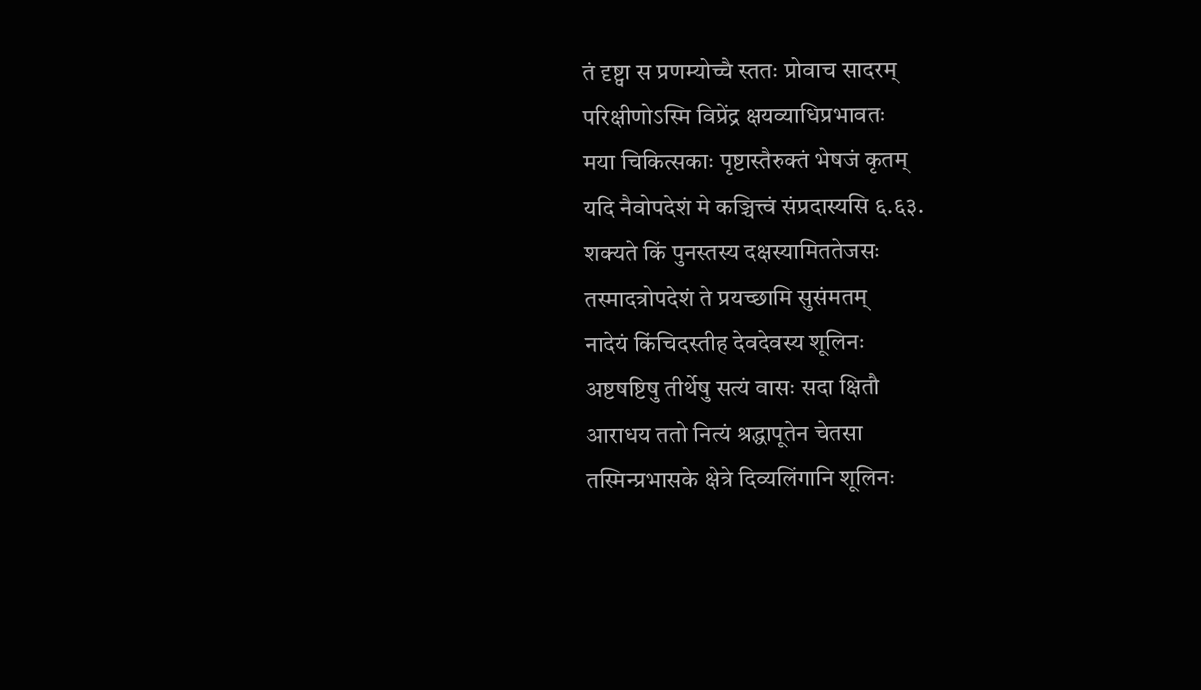तं दृष्ट्वा स प्रणम्योच्चै स्ततः प्रोवाच सादरम्
परिक्षीणोऽस्मि विप्रेंद्र क्षयव्याधिप्रभावतः
मया चिकित्सकाः पृष्टास्तैरुक्तं भेषजं कृतम्
यदि नैवोपदेशं मे कञ्चित्त्वं संप्रदास्यसि ६.६३.
शक्यते किं पुनस्तस्य दक्षस्यामिततेजसः
तस्मादत्रोपदेशं ते प्रयच्छामि सुसंमतम्
नादेयं किंचिदस्तीह देवदेवस्य शूलिनः
अष्टषष्टिषु तीर्थेषु सत्यं वासः सदा क्षितौ
आराधय ततो नित्यं श्रद्धापूतेन चेतसा
तस्मिन्प्रभासके क्षेत्रे दिव्यलिंगानि शूलिनः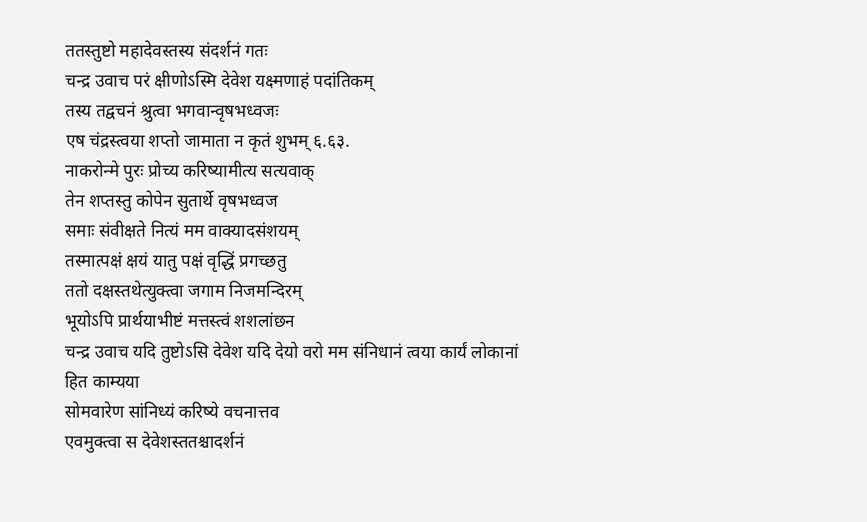ततस्तुष्टो महादेवस्तस्य संदर्शनं गतः
चन्द्र उवाच परं क्षीणोऽस्मि देवेश यक्ष्मणाहं पदांतिकम्
तस्य तद्वचनं श्रुत्वा भगवान्वृषभध्वजः
एष चंद्रस्त्वया शप्तो जामाता न कृतं शुभम् ६.६३.
नाकरोन्मे पुरः प्रोच्य करिष्यामीत्य सत्यवाक्
तेन शप्तस्तु कोपेन सुतार्थे वृषभध्वज
समाः संवीक्षते नित्यं मम वाक्यादसंशयम्
तस्मात्पक्षं क्षयं यातु पक्षं वृद्धिं प्रगच्छतु
ततो दक्षस्तथेत्युक्त्वा जगाम निजमन्दिरम्
भूयोऽपि प्रार्थयाभीष्टं मत्तस्त्वं शशलांछन
चन्द्र उवाच यदि तुष्टोऽसि देवेश यदि देयो वरो मम संनिधानं त्वया कार्यं लोकानां हित काम्यया
सोमवारेण सांनिध्यं करिष्ये वचनात्तव
एवमुक्त्वा स देवेशस्ततश्चादर्शनं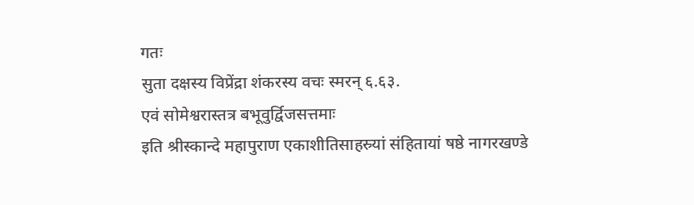गतः
सुता दक्षस्य विप्रेंद्रा शंकरस्य वचः स्मरन् ६.६३.
एवं सोमेश्वरास्तत्र बभूवुर्द्विजसत्तमाः
इति श्रीस्कान्दे महापुराण एकाशीतिसाहस्र्यां संहितायां षष्ठे नागरखण्डे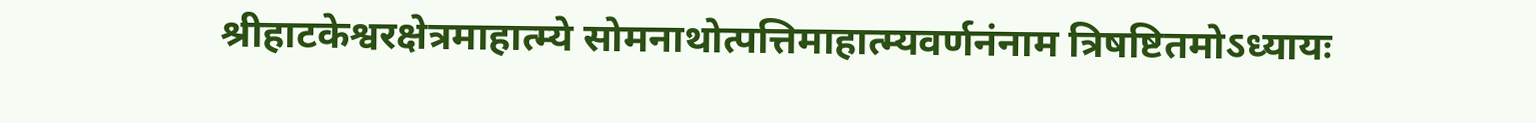श्रीहाटकेश्वरक्षेत्रमाहात्म्ये सोमनाथोत्पत्तिमाहात्म्यवर्णनंनाम त्रिषष्टितमोऽध्यायः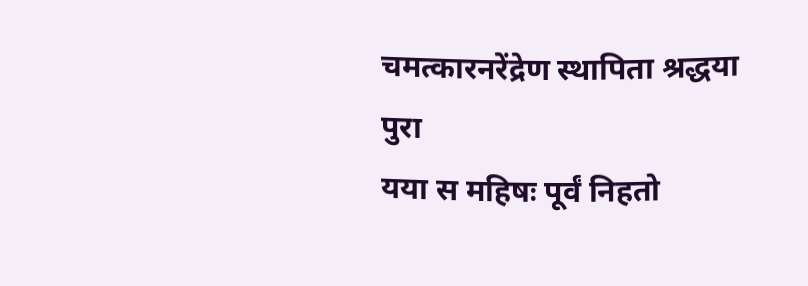चमत्कारनरेंद्रेण स्थापिता श्रद्धया पुरा
यया स महिषः पूर्वं निहतो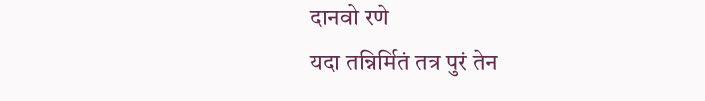दानवो रणे
यदा तन्निर्मितं तत्र पुरं तेन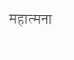महात्मना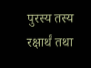पुरस्य तस्य रक्षार्थं तथा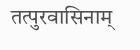तत्पुरवासिनाम्